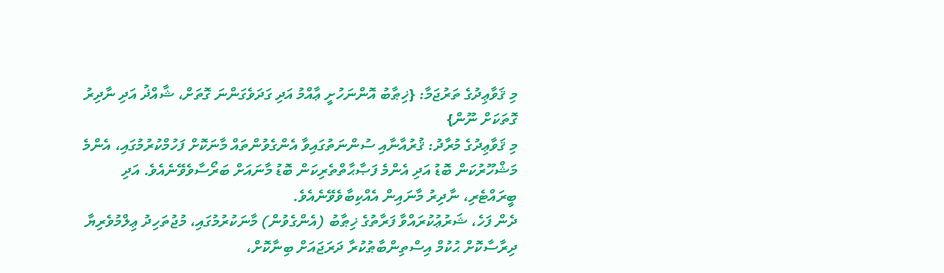މި ޤަވާޢިދުގެ ތަރުޖަމާ: {ޚިޠާބު އޮންނަހުށީ ޢާއްމު އަދި ގަދަވެގަންނަ ގޮތަށް، ޝާއްޛު އަދި ނާދިރު ގޮތަކަށް ނޫން}
މި ޤަވާޢިދުގެ މުރާދު: ޤުރުއާނާއި ސުންނަތުގައިވާ އެންގެވުންތައް މާނަކޮށް ފަހުމްކުރުމުގައި، އެންމެ މަޝްހޫރުކަން ބޮޑު އަދި އެންމެ ފަޞާޙާތްތެރިކަން ބޮޑު މާނައަށް ބަރޯސާވެވޭނެއެވެ. އަދި ބީރައްޓެރި، ނާދިރު މާނައިން އެއްކިބާވެވޭނެއެވެ.
ދެން ފަހެ، ޝަރުޢުކުރައްވާ ފަރާތުގެ ޚިޠާބު (އެންގެވުން) މާނަކުރުމުގައި، މުޖުތަހިދު ޢިލްމުވެރިޔާ ދިރާސާކޮށް ޙުކުމް އިސްތިންބާޠުކުރާ ދަރަޖައަށް ބިނާކޮށް،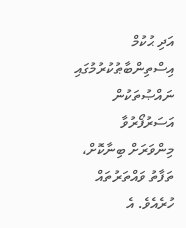އަދި ޙުކުމް އިސްތިންބާޠުކުރުމުގައި ނައްޞުތަކުން އަސަރުފޯރުވާ މިންވަރަށް ބިނާކޮށް، ތަފާތު ވައްތަރުތައް ހުރެއެވެ. އެ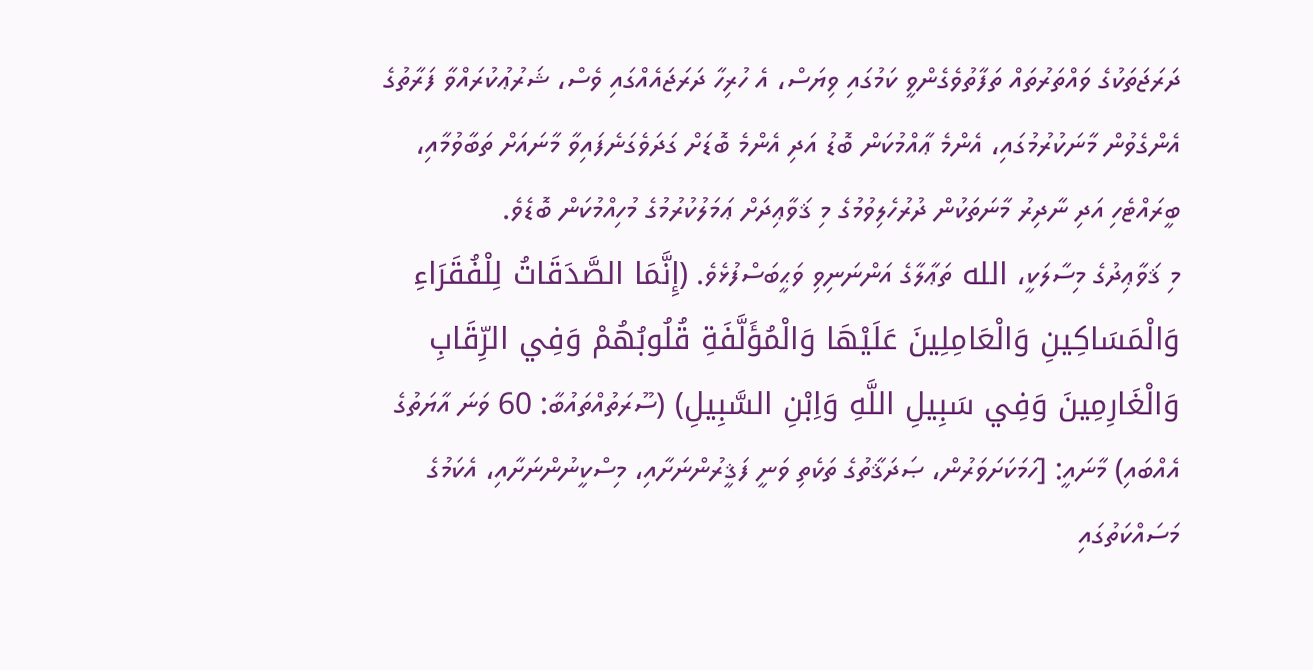ދަރަޖަތަކުގެ ވައްތަރުތައް ތަފާތުވެގެންވީ ކަމުގައި ވިޔަސް، އެ ހުރިހާ ދަރަޖައެއްގައި ވެސް، ޝަރުޢުކުރައްވާ ފަރާތުގެ އެންގެވުން މާނަކުރުމުގައި، އެންމެ ޢާއްމުކަން ބޮޑު އަދި އެންމެ ބޮޑަށް ގަދަވެގަނެފައިވާ މާނައަށް ތަބާވުމާއި، ބީރައްޓެހި އަދި ނާދިރު މާނަތަކުން ދުރުހެލިވުމުގެ މި ޤަވާޢިދަށް ޢަމަލުކުރުމުގެ މުހިއްމުކަން ބޮޑެވެ.
މި ޤަވާޢިދުގެ މިސާލަކީ، الله ތަޢާލާގެ އަންނަނިވި ވަޙީބަސްފުޅެވެ. (إِنَّمَا الصَّدَقَاتُ لِلْفُقَرَاءِ وَالْمَسَاكِينِ وَالْعَامِلِينَ عَلَيْهَا وَالْمُؤَلَّفَةِ قُلُوبُهُمْ وَفِي الرِّقَابِ وَالْغَارِمِينَ وَفِي سَبِيلِ اللَّهِ وَاِبْنِ السَّبِيلِ) (ސޫރަތުއްތައުބާ: 60 ވަނަ އާޔަތުގެ އެއްބައި) މާނައީ: [ހަމަކަށަވަރުން، ޞަދަޤާތުގެ ތަކެތި ވަނީ ފަޤީރުންނަށާއި، މިސްކީނުންނަށާއި، އެކަމުގެ މަސައްކަތުގައި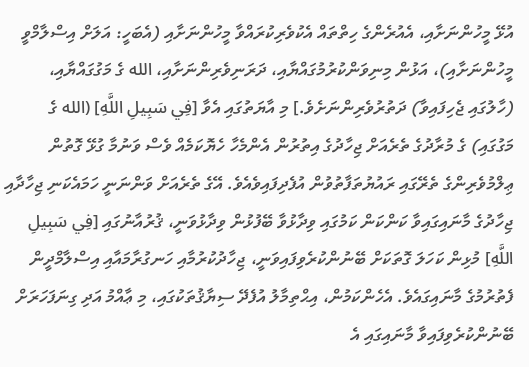އުޅޭ މީހުންނަށާއި، އެއުރެންގެ ހިތްތައް އެކުވެރިކުރައްވާ މީހުންނަށާއި (އެބަހީ: އަލަށް އިސްލާމްވީ މީހުންނަށާއި)، އަޅުން މިނިވަންކުރުމުގައްޔާއި، ދަރަނިވެރިންނަށާއި، الله ގެ މަގުގައްޔާއި، (ހާލުގައި ޖެހިފައިވާ) ދަތުރުވެރިންނަށެވެ.] މި އާޔަތުގައި އެވާ [فِي سَبِيلِ اللَّهِ] (الله ގެ މަގުގައި) ގެ މުރާދުގެ ތެރެއަށް ޖިހާދުގެ އިތުރުން އެންމެހާ ހެޔޮކަމެއް ވެސް ވަނުމާ ގުޅޭ ގޮތުން ޢިލްމުވެރިންގެ ތެރޭގައި ރައުޔުތަފާތުވުން އުފެދިފައިވެއެވެ. އޭގެ ތެރެއަށް ވަންނަނީ ހަމައެކަނި ޖިހާދާއި ޖިހާދުގެ މާނައިގައިވާ ކަންކަން ކަމުގައި ވިދާޅުވާ ބޭފުޅުން ވިދާޅުވަނީ، ޤުރުއާނުގައި [فِي سَبِيلِ اللَّهِ] މުޅިން ކަހަލަ ގޮތަކަށް ބޭނުންކުރެވިފައިވަނީ، ޖިހާދުކުރުމާއި ހަނގުރާމައާއި އިސްލާމްދީން ފެތުރުމުގެ މާނައިގައެވެ. އެހެންކަމުން، އިޙްތިމާލު އުފެދޭ ސިޔާޤުތަކުގައި، މި ޢާއްމު އަދި ގިނަފަހަރަށް ބޭނުންކުރެވިފައިވާ މާނައިގައި އެ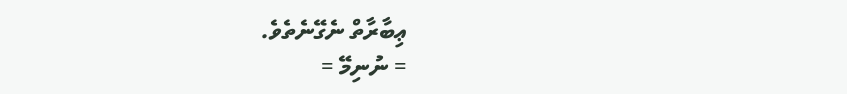ޢިބާރާތް ނެގޭނެތެވެ.
= ނުނިމޭ =